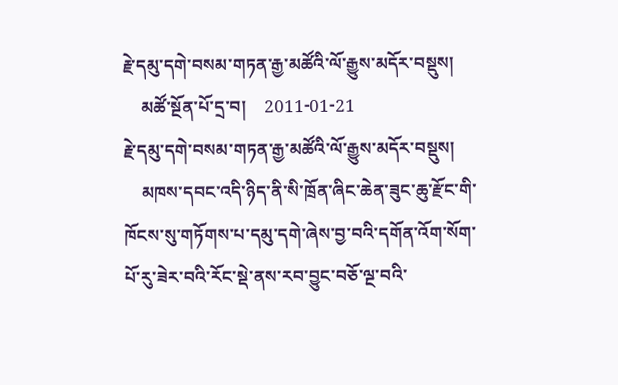རྗེ་དམུ་དགེ་བསམ་གཏན་རྒྱ་མཚོའི་ལོ་རྒྱུས་མདོར་བསྡུས།
    མཚོ་སྔོན་པོ་དྲ་བ།    2011-01-21
རྗེ་དམུ་དགེ་བསམ་གཏན་རྒྱ་མཚོའི་ལོ་རྒྱུས་མདོར་བསྡུས།
    མཁས་དབང་འདི་ཉིད་ནི་སི་ཁྲོན་ཞིང་ཆེན་ཟུང་ཆུ་རྫོང་གི་ཁོངས་སུ་གཏོགས་པ་དམུ་དགེ་ཞེས་བྱ་བའི་དགོན་འོག་སོག་པོ་རུ་ཟེར་བའི་རོང་སྡེ་ནས་རབ་བྱུང་བཅོ་ལྔ་བའི་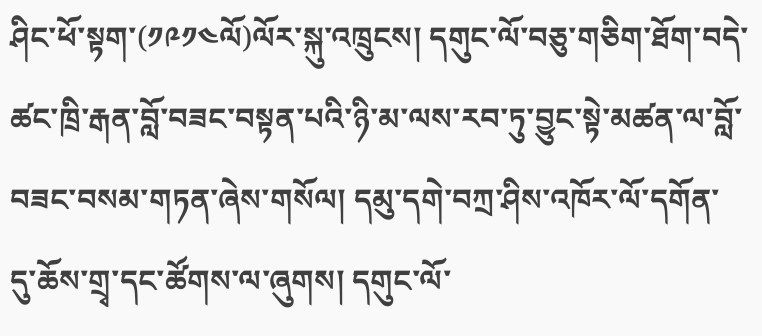ཤིང་ཕོ་སྟག་(༡༩༡༤ལོ)ལོར་སྐུ་འཁྲུངས། དགུང་ལོ་བཅུ་གཅིག་ཐོག་བདེ་ཚང་ཁྲི་རྒན་བློ་བཟང་བསྟན་པའི་ཉི་མ་ལས་རབ་ཏུ་བྱུང་སྟེ་མཚན་ལ་བློ་བཟང་བསམ་གཏན་ཞེས་གསོལ། དམུ་དགེ་བཀྲ་ཤིས་འཁོར་ལོ་དགོན་དུ་ཆོས་གྲྭ་དང་ཚོགས་ལ་ཞུགས། དགུང་ལོ་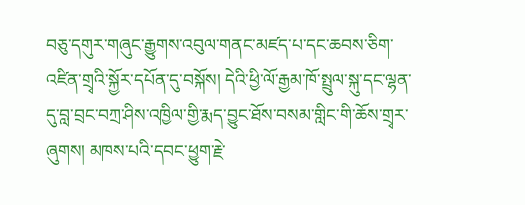བཅུ་དགུར་གཞུང་རྒྱུགས་འབུལ་གནང་མཛད་པ་དང་ཆབས་ཅིག་འཛིན་གྲྭའི་སྐྱོར་དཔོན་དུ་བསྐོས། དེའི་ཕྱི་ལོ་རྒྱམ་ཁོ་སྤྲུལ་སྐུ་དང་ལྷན་དུ་བླ་བྲང་བཀྲ་ཤིས་འཁྱིལ་གྱི་རྨད་བྱུང་ཐོས་བསམ་གླིང་གི་ཆོས་གྲྭར་ཞུགས། མཁས་པའི་དབང་ཕྱུག་རྗེ་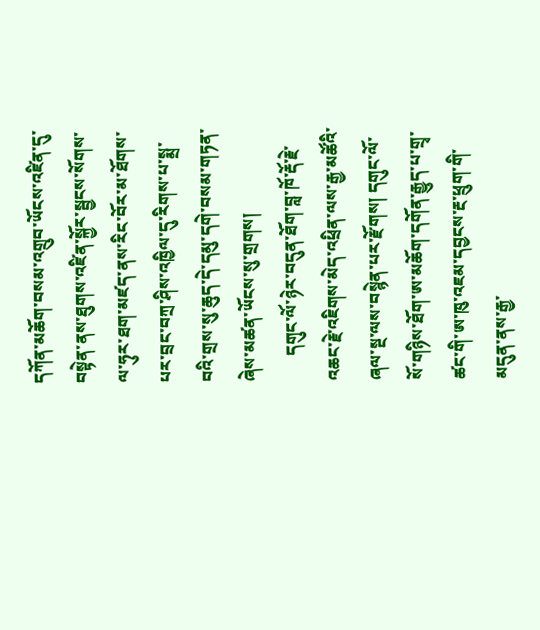དཀོན་མཆོག་བསམ་འགྲུབ་ཡོངས་འཛིན་དུ་བསྟེན་ནས་ཐུགས་འཛིན་སྐྱོར་སྦྱངས་སོགས་ལ་ཧུར་ཐག་མཛད་ནས་རིང་བོར་མ་ཐོགས་པར་བྲང་བཀྲ་ཤིས་འཁྱིལ་དུ་རིགས་པ་སྨྲ་བའི་གྲས་སུ་ཆུད་དེ་དམུ་དགེ་བསམ་གཏན་ཞེས་མཚན་ཡོངས་སུ་གྲགས།
      དགུང་ལོ་ཉེར་བདུན་ཐོག་བླ་ཁོ་རྡོ་རྗེ་འཆང་རྗེ་འཇིགས་མེད་འཕྲིན་ལས་རྒྱ་མཚོའི་ཞལ་སྔ་ལས་བསྙེན་པར་རྫོགས། དགུང་ལོ་སོ་གཉིས་ཐོག་ཨ་མཆོག་དགོན་རྒྱུད་པ་གྲྭ་ཚང་གི་ཨ་ཁུ་འཇམ་དབྱངས་རྔ་ཕྲུག་གི་མདུན་ནས་རྒྱ་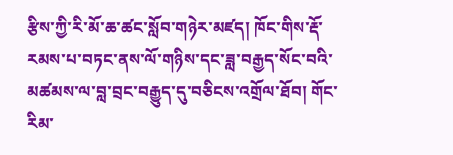རྩིས་ཀྱི་རི་མོ་ཆ་ཚང་སློབ་གཉེར་མཛད། ཁོང་གིས་རྡོ་རམས་པ་བཏང་ནས་ལོ་གཉིས་དང་ཟླ་བརྒྱད་སོང་བའི་མཚམས་ལ་བླ་བྲང་བརྒྱུད་དུ་བཅིངས་འགྲོལ་ཐོབ། གོང་རིམ་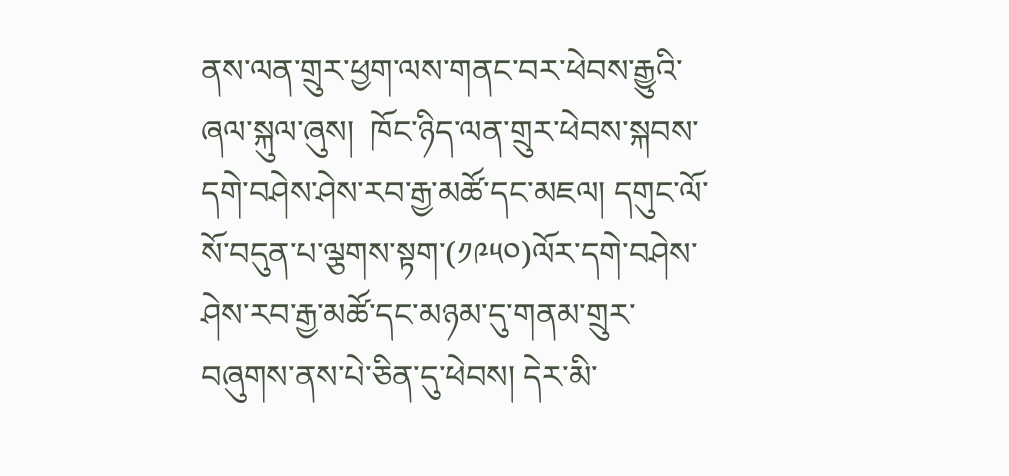ནས་ལན་གྲུར་ཕྱག་ལས་གནང་བར་ཕེབས་རྒྱུའི་ཞལ་སྐུལ་ཞུས།  ཁོང་ཉིད་ལན་གྲུར་ཕེབས་སྐབས་དགེ་བཤེས་ཤེས་རབ་རྒྱ་མཚོ་དང་མཇལ། དགུང་ལོ་སོ་བདུན་པ་ལྕགས་སྟག་(༡༩༥༠)ལོར་དགེ་བཤེས་ཤེས་རབ་རྒྱ་མཚོ་དང་མཉམ་དུ་གནམ་གྲུར་བཞུགས་ནས་པེ་ཅིན་དུ་ཕེབས། དེར་མི་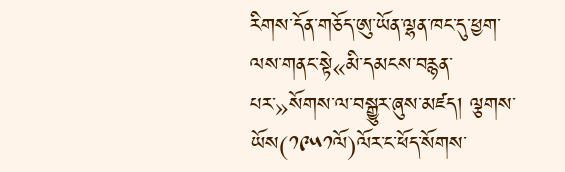རིགས་དོན་གཅོད་ཨུ་ཡོན་ལྷན་ཁང་དུ་ཕྱག་ལས་གནང་སྟེ«མི་དམངས་བརྙན་པར་»སོགས་ལ་བསྒྱུར་ཞུས་མཛད། ལྕགས་ཡོས(༡༩༥༡ལོ)ལོར་ང་ཕོད་སོགས་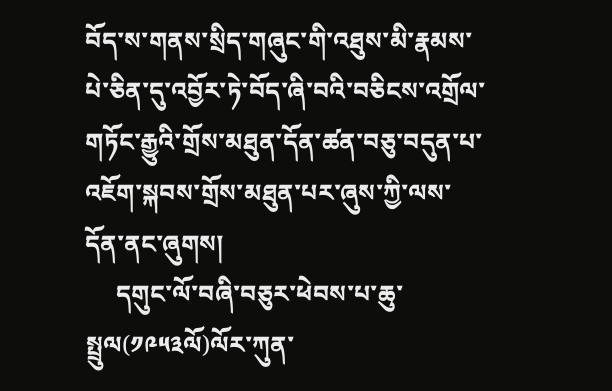བོད་ས་གནས་སྲིད་གཞུང་གི་འཐུས་མི་རྣམས་པེ་ཅིན་དུ་འབྱོར་ཏེ་བོད་ཞི་བའི་བཅིངས་འགྲོལ་གཏོང་རྒྱུའི་གྲོས་མཐུན་དོན་ཚན་བཅུ་བདུན་པ་འཇོག་སྐབས་གྲོས་མཐུན་པར་ཞུས་ཀྱི་ལས་དོན་ནང་ཞུགས།
     དགུང་ལོ་བཞི་བཅུར་ཕེབས་པ་ཆུ་སྤྲུལ(༡༩༥༣ལོ)ལོར་ཀུན་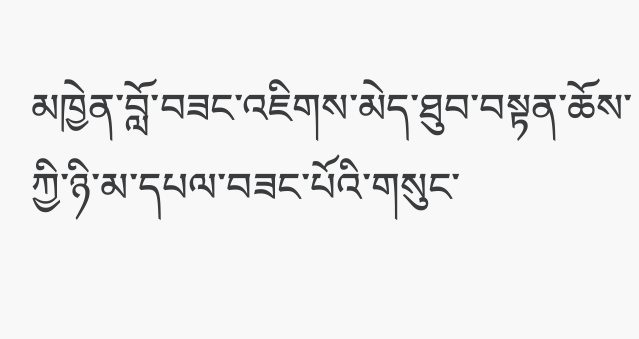མཁྱེན་བློ་བཟང་འཇིགས་མེད་ཐུབ་བསྟན་ཆོས་ཀྱི་ཉི་མ་དཔལ་བཟང་པོའི་གསུང་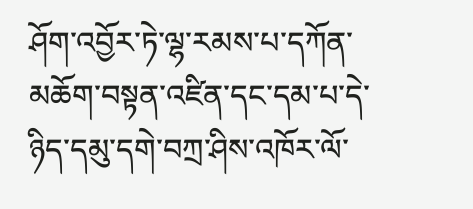ཤོག་འབྱོར་ཏེ་ལྷ་རམས་པ་དཀོན་མཆོག་བསྟན་འཛིན་དང་དམ་པ་དེ་ཉིད་དམུ་དགེ་བཀྲ་ཤིས་འཁོར་ལོ་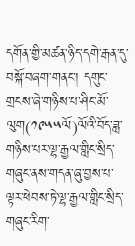དགོན་གྱི་མཚན་ཉིད་དགེ་རྒན་དུ་བསྐོ་བཞག་གནང་། དགུང་གྲངས་ཞེ་གཉིས་པ་ཤིང་མོ་ལུག(༡༩༥༥ལོ)ལོའི་བོད་ཟླ་གཉིས་པར་ལྷ་རྒྱལ་གླིང་སྲིད་གཞུང་ནས་གདན་ཞུ་བྱས་པ་ལྟར་ཕེབས་ཏེ་ལྷ་རྒྱལ་གླིང་སྲིད་གཞུང་རིག་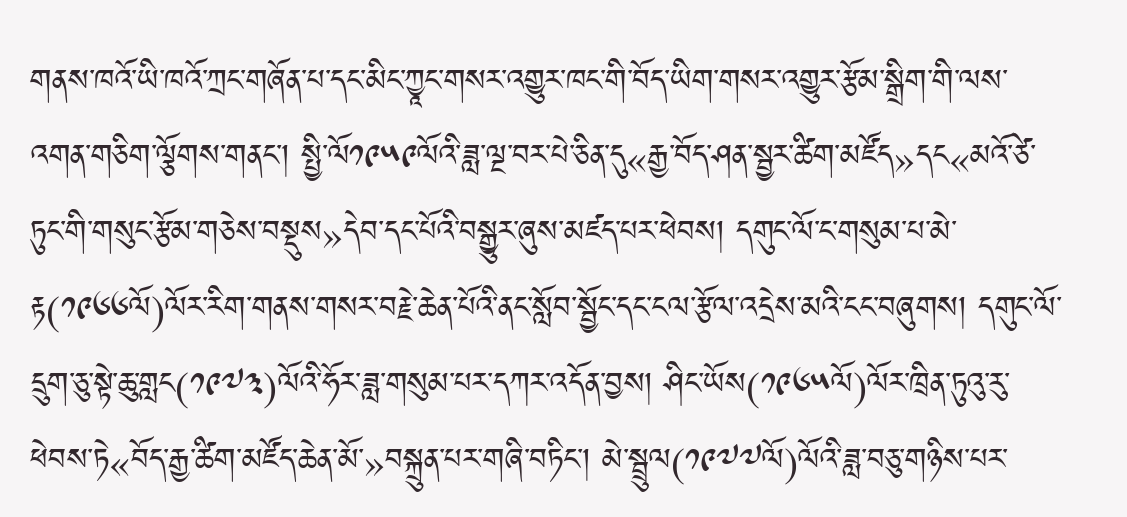གནས་ཁའོ་ཡི་ཁའོ་ཀྲང་གཞོན་པ་དང་མིང་ཀྱཱང་གསར་འགྱུར་ཁང་གི་བོད་ཡིག་གསར་འགྱུར་རྩོམ་སྒྲིག་གི་ལས་འགན་གཅིག་ལྕོགས་གནང་། སྤྱི་ལོ༡༩༥༩ལོའི་ཟླ་ལྔ་བར་པེ་ཅིན་དུ«རྒྱ་བོད་ཤན་སྦྱར་ཚིག་མཛོད»དང«མའོ་ཙེ་ཏུང་གི་གསུང་རྩོམ་གཅེས་བསྡུས»དེབ་དང་པོའི་བསྒྱུར་ཞུས་མཛད་པར་ཕེབས། དགུང་ལོ་ང་གསུམ་པ་མེ་རྟ(༡༩༦༦ལོ)ལོར་རིག་གནས་གསར་བརྗེ་ཆེན་པོའི་ནང་སློབ་སྦྱོང་དང་ངལ་རྩོལ་འདྲེས་མའི་ངང་བཞུགས། དགུང་ལོ་དྲུག་ཅུ་སྟེ་ཆུ་གླང(༡༩༧༣)ལོའི་ཧོར་ཟླ་གསུམ་པར་དཀར་འདོན་བྱས། ཤིང་ཡོས(༡༩༦༥ལོ)ལོར་ཁྲིན་ཏུའུ་རུ་ཕེབས་ཏེ«བོད་རྒྱ་ཚིག་མཛོད་ཆེན་མོ་»བསྐྲུན་པར་གཞི་བཏིང་། མེ་སྦྲུལ(༡༩༧༧ལོ)ལོའི་ཟླ་བཅུ་གཉིས་པར་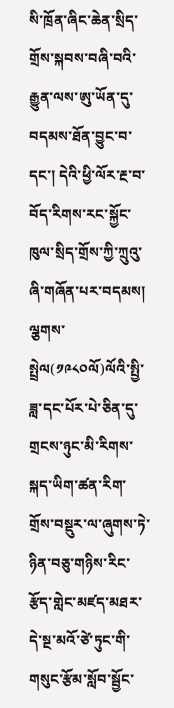སི་ཁྲོན་ཞིང་ཆེན་སྲིད་གྲོས་སྐབས་བཞི་བའི་རྒྱུན་ལས་ཨུ་ཡོན་དུ་བདམས་ཐོན་བྱུང་བ་དང་། དེའི་ཕྱི་ལོར་རྔ་བ་བོད་རིགས་རང་སྐྱོང་ཁུལ་སྲིད་གྲོས་ཀྱི་ཀྲུའུ་ཞི་གཞོན་པར་བདམས། ལྕགས་སྤྲེལ(༡༩༨༠ལོ)ལོའི་སྤྱི་ཟླ་དང་པོར་པེ་ཅིན་དུ་གྲངས་ཉུང་མི་རིགས་སྐད་ཡིག་ཚན་རིག་གྲོས་བསྡུར་ལ་ཞུགས་ཏེ་ཉིན་བཅུ་གཉིས་རིང་རྩོད་གླེང་མཛད་མཐར་དེ་སྔ་མའོ་ཙེ་ཏུང་གི་གསུང་རྩོམ་སློབ་སྦྱོང་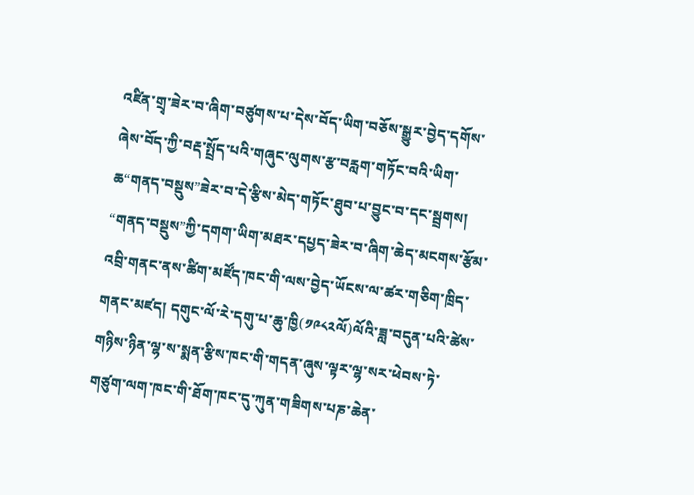འཛིན་གྲྭ་ཟེར་བ་ཞིག་བཙུགས་པ་དེས་བོད་ཡིག་བཅོས་སྒྱུར་བྱེད་དགོས་ཞེས་བོད་ཀྱི་བརྡ་སྤྲོད་པའི་གཞུང་ལུགས་རྩ་བརླག་གཏོང་བའི་ཡིག་ཆ“གནད་བསྡུས”ཟེར་བ་དེ་རྩིས་མེད་གཏོང་ཐུབ་པ་བྱུང་བ་དང་སྦྲགས། “གནད་བསྡུས”ཀྱི་དགག་ཡིག་མཐར་དཔྱད་ཟེར་བ་ཞིག་ཆེད་མངགས་རྩོམ་འབྲི་གནང་ནས་ཚིག་མཛོད་ཁང་གི་ལས་བྱེད་ཡོངས་ལ་ཚར་གཅིག་ཁྲིད་གནང་མཛད། དགུང་ལོ་རེ་དགུ་པ་ཆུ་ཁྱི(༡༩༨༢ལོ)ལོའི་ཟླ་བདུན་པའི་ཚེས་གཉིས་ཉིན་ལྷ་ས་སྨན་རྩིས་ཁང་གི་གདན་ཞུས་ལྟར་ལྷ་སར་ཕེབས་ཏེ་གཙུག་ལག་ཁང་གི་ཐོག་ཁང་དུ་ཀུན་གཟིགས་པཎ་ཆེན་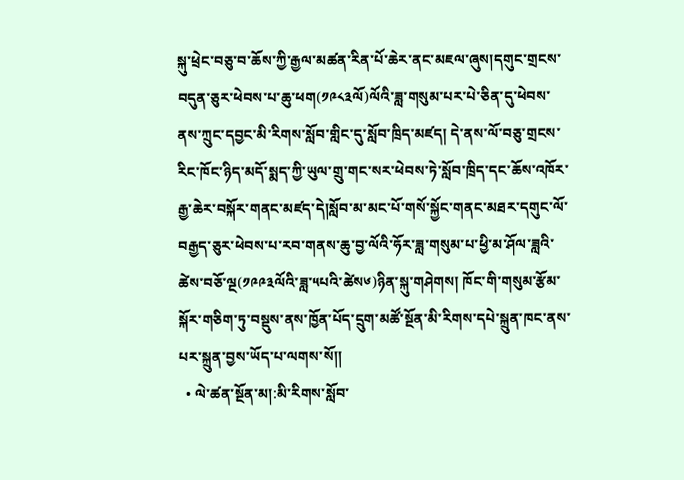སྐུ་ཕྲེང་བཅུ་བ་ཆོས་ཀྱི་རྒྱལ་མཚན་རིན་པོ་ཆེར་ནང་མཇལ་ཞུས།དགུང་གྲངས་བདུན་ཅུར་ཕེབས་པ་ཆུ་ཕག(༡༩༨༣ལོ)ལོའི་ཟླ་གསུམ་པར་པེ་ཅིན་དུ་ཕེབས་ནས་ཀྲུང་དབྱང་མི་རིགས་སློབ་གླིང་དུ་སློབ་ཁྲིད་མཛད། དེ་ནས་ལོ་བཅུ་གྲངས་རིང་ཁོང་ཉིད་མདོ་སྨད་ཀྱི་ཡུལ་གྲུ་གང་སར་ཕེབས་ཏེ་སློབ་ཁྲིད་དང་ཆོས་འཁོར་རྒྱ་ཆེར་བསྐོར་གནང་མཛད་དེ།སློབ་མ་མང་པོ་གསོ་སྐྱོང་གནང་མཐར་དགུང་ལོ་བརྒྱད་ཅུར་ཕེབས་པ་རབ་གནས་ཆུ་བྱ་ལོའི་ཧོར་ཟླ་གསུམ་པ་ཕྱི་མ་ཤོལ་ཟླའི་ཚེས་བཅོ་ལྔ(༡༩༩༣ལོའི་ཟླ་༥པའི་ཚེས༦)ཉིན་སྐུ་གཤེགས། ཁོང་གི་གསུམ་རྩོམ་སྐོར་གཅིག་ཏུ་བསྡུས་ནས་ཁྱོན་པོད་དྲུག་མཚོ་སྔོན་མི་རིགས་དཔེ་སྐྲུན་ཁང་ནས་པར་སྐྲུན་བྱས་ཡོད་པ་ལགས་སོ།།
  • ལེ་ཚན་སྔོན་མ།:མི་རིགས་སློབ་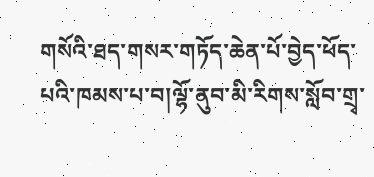གསོའི་ཐད་གསར་གཏོད་ཆེན་པོ་བྱེད་ཕོད་པའི་ཁམས་པ་བ།ལྷོ་ནུབ་མི་རིགས་སློབ་གྲྭ་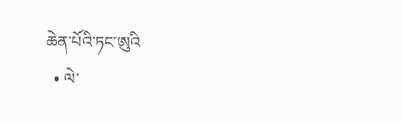ཆེན་པོའི་ཏང་ཨུའི
  • ལེ་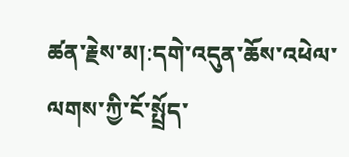ཚན་རྗེས་མ།:དགེ་འདུན་ཆོས་འཕེལ་ལགས་ཀྱི་ངོ་སྤྲོད་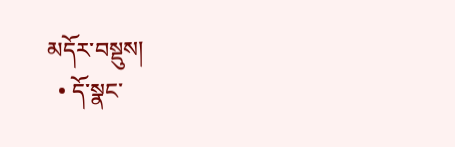མདོར་བསྡུས།
  • དོ་སྣང་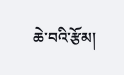ཆེ་བའི་རྩོམ།